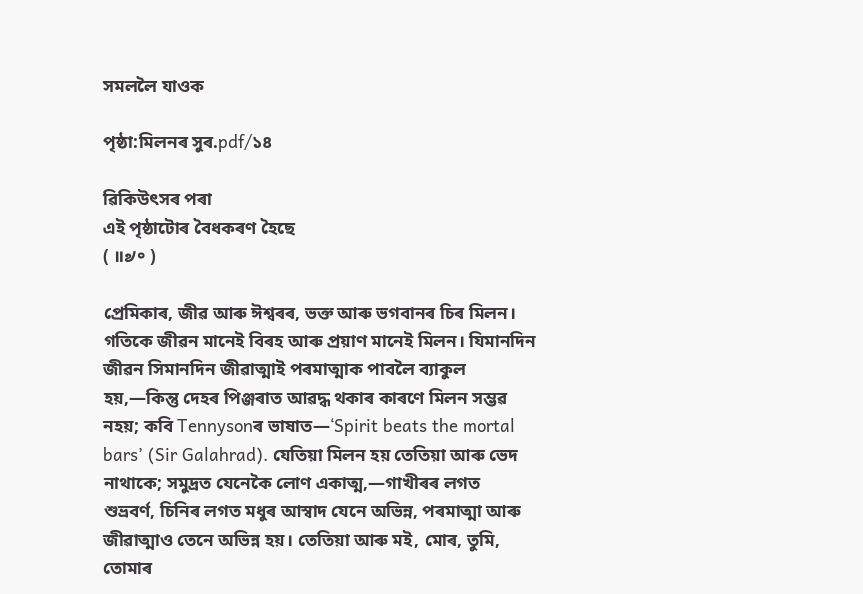সমললৈ যাওক

পৃষ্ঠা:মিলনৰ সুৰ.pdf/১৪

ৱিকিউৎসৰ পৰা
এই পৃষ্ঠাটোৰ বৈধকৰণ হৈছে
( ॥৶৹ )

প্ৰেমিকাৰ, জীৱ আৰু ঈশ্বৰৰ, ভক্ত আৰু ভগবানৰ চিৰ মিলন। গতিকে জীৱন মানেই বিৰহ আৰু প্ৰয়াণ মানেই মিলন। যিমানদিন জীৱন সিমানদিন জীৱাত্মাই পৰমাত্মাক পাবলৈ ব্যাকুল হয়,—কিন্তু দেহৰ পিঞ্জৰাত আৱদ্ধ থকাৰ কাৰণে মিলন সম্ভৱ নহয়; কবি Tennysonৰ ভাষাত—‘Spirit beats the mortal bars’ (Sir Galahrad). যেতিয়া মিলন হয় তেতিয়া আৰু ভেদ নাথাকে; সমুদ্ৰত যেনেকৈ লোণ একাত্ম,—গাখীৰৰ লগত শুভ্ৰবৰ্ণ, চিনিৰ লগত মধুৰ আস্বাদ যেনে অভিন্ন, পৰমাত্মা আৰু জীৱাত্মাও তেনে অভিন্ন হয়। তেতিয়া আৰু মই, মোৰ, তুমি, তোমাৰ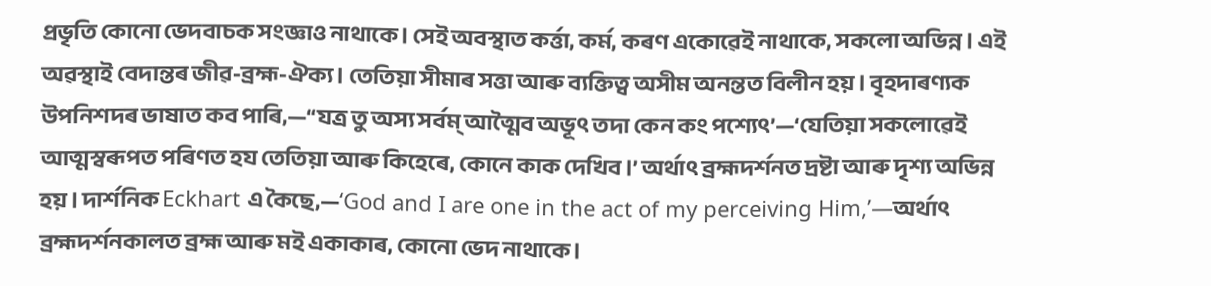প্ৰভৃতি কোনো ভেদবাচক সংজ্ঞাও নাথাকে। সেই অবস্থাত কৰ্ত্তা, কৰ্ম, কৰণ একোৱেই নাথাকে, সকলো অভিন্ন। এই অৱস্থাই বেদান্তৰ জীৱ-ব্ৰহ্ম-ঐক্য। তেতিয়া সীমাৰ সত্তা আৰু ব্যক্তিত্ব অসীম অনন্তত বিলীন হয়। বৃহদাৰণ্যক উপনিশদৰ ভাষাত কব পাৰি,—“যত্ৰ তু অস্য সৰ্বম্ আত্মৈব অভূৎ তদা কেন কং পশ্যেৎ’—‘যেতিয়া সকলোৱেই আত্মস্বৰূপত পৰিণত হয তেতিয়া আৰু কিহেৰে, কোনে কাক দেখিব।’ অৰ্থাৎ ব্ৰহ্মদৰ্শনত দ্ৰষ্টা আৰু দৃশ্য অভিন্ন হয়। দাৰ্শনিক Eckhart এ কৈছে,—‘God and I are one in the act of my perceiving Him,’—অৰ্থাৎ ব্ৰহ্মদৰ্শনকালত ব্ৰহ্ম আৰু মই একাকাৰ, কোনো ভেদ নাথাকে।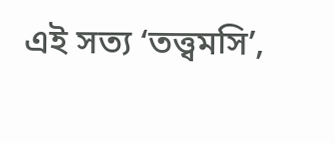এই সত্য ‘তত্ত্বমসি’,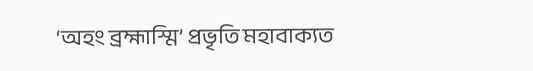‘অহং ব্ৰহ্মাস্মি’ প্ৰভৃতি মহাবাক্যত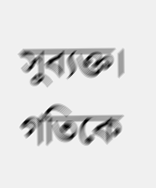সুব্যক্ত। গতিকে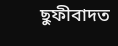ছুফীবাদত